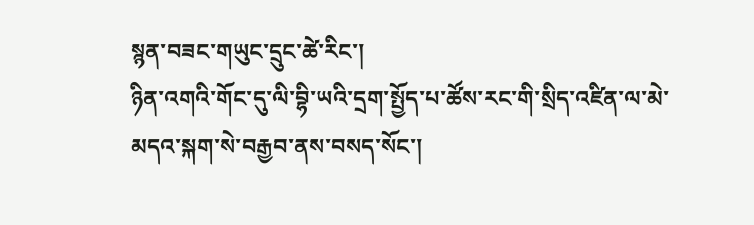སྙན་བཟང་གཡུང་དྲུང་ཚེ་རིང་།
ཉིན་འགའི་གོང་དུ་ལི་བྷི་ཡའི་དྲག་སྤྱོད་པ་ཚོས་རང་གི་སྲིད་འཛིན་ལ་མེ་མདའ་སྐག་སེ་བརྒྱབ་ནས་བསད་སོང་།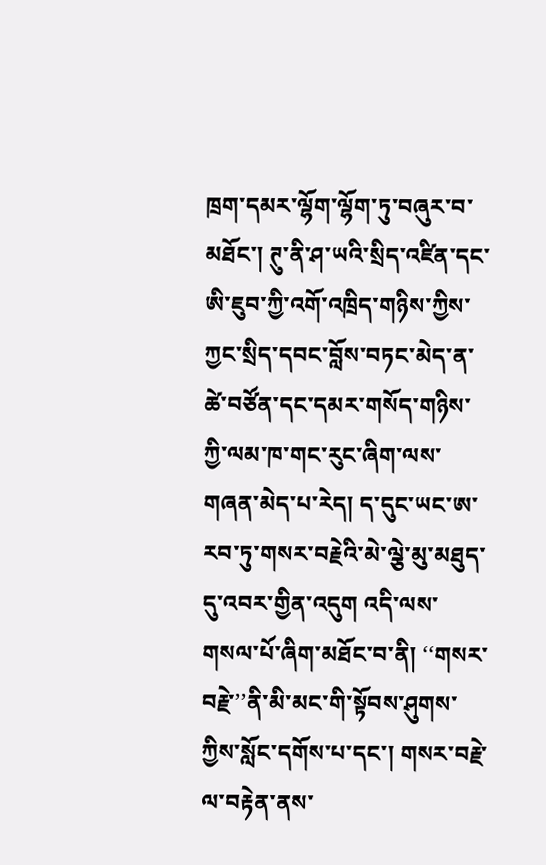ཁྲག་དམར་ལྷོག་ལྷོག་ཏུ་བཞུར་བ་མཐོང་། ཊུ་ནི་ཤ་ཡའི་སྲིད་འཛིན་དང་ཨི་ཇུབ་ཀྱི་འགོ་འཁྲིད་གཉིས་ཀྱིས་ཀྱང་སྲིད་དབང་བློས་བཏང་མེད་ན་ཚེ་བཙོན་དང་དམར་གསོད་གཉིས་ཀྱི་ལམ་ཁ་གང་རུང་ཞིག་ལས་གཞན་མེད་པ་རེད། ད་དུང་ཡང་ཨ་རབ་ཏུ་གསར་བརྗེའི་མེ་ལྕེ་མུ་མཐུད་དུ་འབར་གྱིན་འདུག འདི་ལས་གསལ་པོ་ཞིག་མཐོང་བ་ནི། ‘‘གསར་བརྗེ་’’ནི་མི་མང་གི་སྟོབས་ཤུགས་ཀྱིས་སློང་དགོས་པ་དང་། གསར་བརྗེ་ལ་བརྟེན་ནས་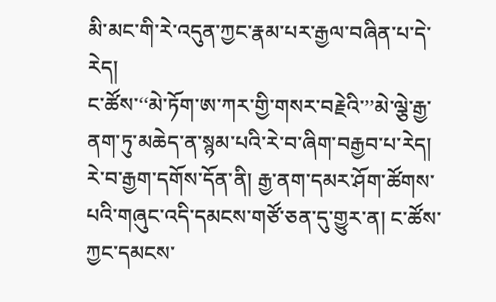མི་མང་གི་རེ་འདུན་ཀྱང་རྣམ་པར་རྒྱལ་བཞིན་པ་དེ་རེད།
ང་ཚོས་‘‘མེ་ཏོག་ཨ་ཀར་གྱི་གསར་བརྗེའི་’’མེ་ལྕེ་རྒྱ་ནག་ཏུ་མཆེད་ན་སྙམ་པའི་རེ་བ་ཞིག་བརྒྱབ་པ་རེད། རེ་བ་རྒྱག་དགོས་དོན་ནི། རྒྱ་ནག་དམར་ཤོག་ཚོགས་པའི་གཞུང་འདི་དམངས་གཙོ་ཅན་དུ་གྱུར་ན། ང་ཚོས་ཀྱང་དམངས་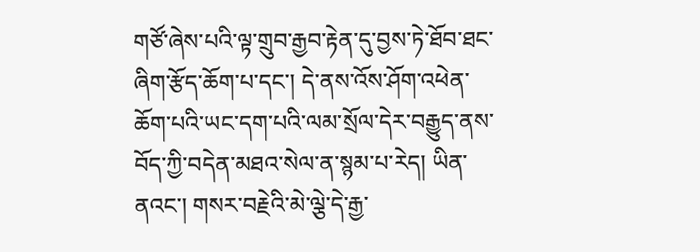གཙོ་ཞེས་པའི་ལྟ་གྲུབ་རྒྱབ་རྟེན་དུ་བྱས་ཏེ་ཐོབ་ཐང་ཞིག་རྩོད་ཆོག་པ་དང་། དེ་ནས་འོས་ཤོག་འཕེན་ཆོག་པའི་ཡང་དག་པའི་ལམ་སྲོལ་དེར་བརྒྱུད་ནས་བོད་ཀྱི་བདེན་མཐའ་སེལ་ན་སྙམ་པ་རེད། ཡིན་ནའང་། གསར་བརྗེའི་མེ་ལྕེ་དེ་རྒྱ་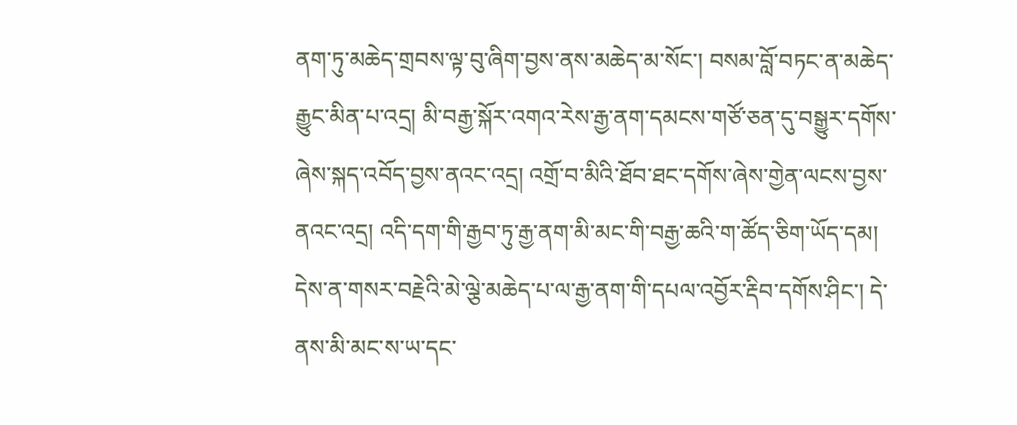ནག་ཏུ་མཆེད་གྲབས་ལྟ་བུ་ཞིག་བྱས་ནས་མཆེད་མ་སོང་། བསམ་བློ་བཏང་ན་མཆེད་རྒྱུང་མིན་པ་འདྲ། མི་བརྒྱ་སྐོར་འགའ་རེས་རྒྱ་ནག་དམངས་གཙོ་ཅན་དུ་བསྒྱུར་དགོས་ཞེས་སྐད་འབོད་བྱས་ནའང་འདྲ། འགྲོ་བ་མིའི་ཐོབ་ཐང་དགོས་ཞེས་གྱེན་ལངས་བྱས་ནའང་འདྲ། འདི་དག་གི་རྒྱབ་ཏུ་རྒྱ་ནག་མི་མང་གི་བརྒྱ་ཆའི་ག་ཚོད་ཅིག་ཡོད་དམ། དེས་ན་གསར་བརྗེའི་མེ་ལྕེ་མཆེད་པ་ལ་རྒྱ་ནག་གི་དཔལ་འབྱོར་རྡིབ་དགོས་ཤིང་། དེ་ནས་མི་མང་ས་ཡ་དང་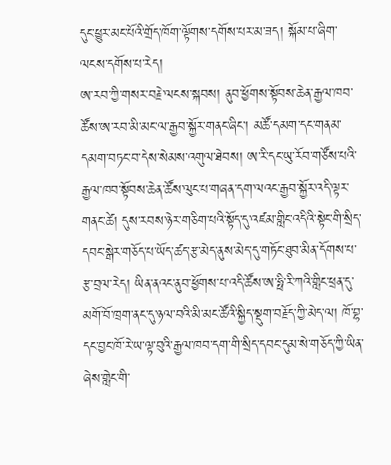དུང་ཕྱུར་མང་པོའི་གྲོད་ཁོག་ལྟོགས་དགོས་པར་མ་ཟད། སྐོམ་པ་ཞིག་ལངས་དགོས་པ་རེད།
ཨ་རབ་ཀྱི་གསར་བརྗེ་ལངས་སྐབས། ནུབ་ཕྱོགས་སྟོབས་ཆེན་རྒྱལ་ཁབ་ཚོས་ཨ་རབ་མི་མང་ལ་རྒྱབ་སྐྱོར་གནང་ཞིང་། མཚོ་དམག་དང་གནམ་དམག་བཏང་བ་དེས་སེམས་འགུལ་ཐེབས། ཨ་རི་དང་ཡུ་རོབ་གཙོས་པའི་རྒྱལ་ཁབ་སྟོབས་ཆེན་ཚོས་ལུང་པ་གཞན་དག་ལའང་རྒྱབ་སྐྱོར་འདི་ལྟར་གནང་ཚེ། དུས་རབས་ཉེར་གཅིག་པའི་སྟོད་དུ་འཛམ་གླིང་འདིའི་སྟེང་གི་སྲིད་དབང་སྒེར་གཅོད་པ་ཡོད་ཚད་རྩ་མེད་ནུས་མེད་དུ་གཏོང་ཐུབ་མིན་དོགས་པ་རྩ་བྲལ་རེད། ཡིན་ནའང་ནུབ་ཕྱོགས་པ་འདི་ཚོས་ཨ་ཧྥི་རི་ཀའི་གླིང་ཕྲན་དུ་མགོ་བོ་ཁྲག་ནང་དུ་ཉལ་བའི་མི་མང་ཚོའི་སྐྱིད་སྡུག་བརྗོད་ཀྱི་མེད་ལ། ཁོ་བྷ་དང་བྱང་ཁོ་རེ་ཡ་ལྟ་བུའི་རྒྱལ་ཁབ་དག་གི་སྲིད་དབང་དུམ་སེ་གཅོད་ཀྱི་ཡིན་ཞེས་གླེང་གི་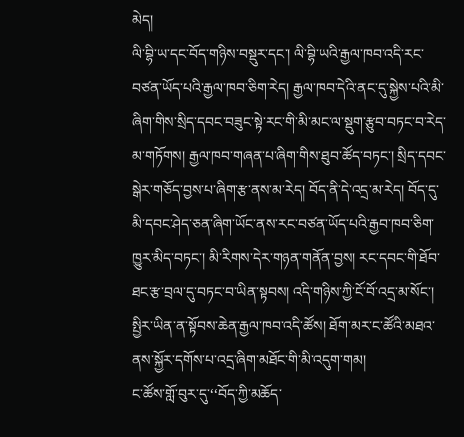མེད།
ལི་བྷི་ཡ་དང་བོད་གཉིས་བསྡུར་དང་། ལི་བྷི་ཡའི་རྒྱལ་ཁབ་འདི་རང་བཙན་ཡོད་པའི་རྒྱལ་ཁབ་ཅིག་རེད། རྒྱལ་ཁབ་དེའི་ནང་དུ་སྐྱེས་པའི་མི་ཞིག་གིས་སྲིད་དབང་བཟུང་སྟེ་རང་གི་མི་མང་ལ་སྡུག་རྩུབ་བཏང་བ་རེད་མ་གཏོགས། རྒྱལ་ཁབ་གཞན་པ་ཞིག་གིས་ཐུབ་ཚོད་བཏང་། སྲིད་དབང་སྒེར་གཅོད་བྱས་པ་ཞིག་རྩ་ནས་མ་རེད། བོད་ནི་དེ་འདྲ་མ་རེད། བོད་དུ་མི་དབང་ཤེད་ཅན་ཞིག་ཡོང་ནས་རང་བཙན་ཡོད་པའི་རྒྱབ་ཁབ་ཅིག་ཁྱུར་མིད་བཏང་། མི་རིགས་དེར་གཉན་གནོན་བྱས། རང་དབང་གི་ཐོབ་ཐང་རྩ་བྲལ་དུ་བཏང་བ་ཡིན་སྟབས། འདི་གཉིས་ཀྱི་ངོ་བོ་འདྲ་མ་སོང་། སྤྱིར་ཡིན་ན་སྟོབས་ཆེན་རྒྱལ་ཁབ་འདི་ཚོས། ཐོག་མར་ང་ཚོའི་མཐའ་ནས་སྐྱོར་དགོས་པ་འདྲ་ཞིག་མཐོང་གི་མི་འདུག་གམ།
ང་ཚོས་གློ་བུར་དུ་‘‘བོད་ཀྱི་མཆོད་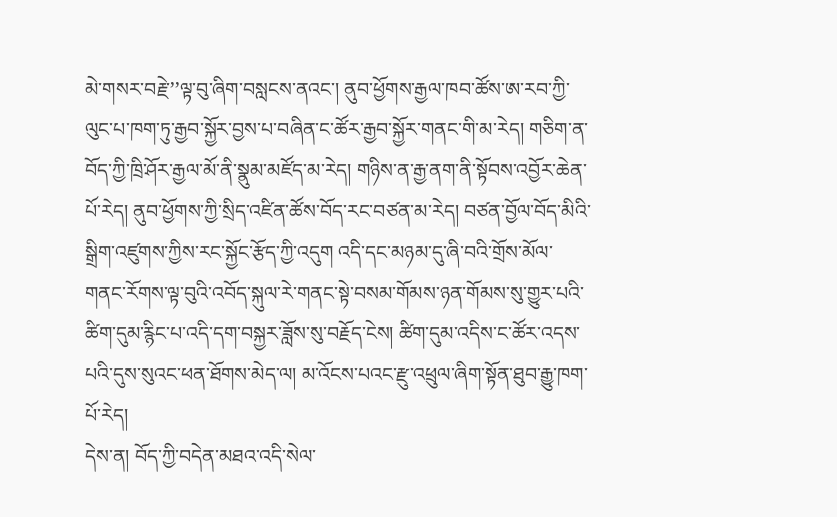མེ་གསར་བརྗེ་’’ལྟ་བུ་ཞིག་བསླངས་ནའང་། ནུབ་ཕྱོགས་རྒྱལ་ཁབ་ཚོས་ཨ་རབ་ཀྱི་ལུང་པ་ཁག་ཏུ་རྒྱབ་སྐྱོར་བྱས་པ་བཞིན་ང་ཚོར་རྒྱབ་སྐྱོར་གནང་གི་མ་རེད། གཅིག་ན་བོད་ཀྱི་ཁྲི་ཤོར་རྒྱལ་མོ་ནི་སྣུམ་མཛོད་མ་རེད། གཉིས་ན་རྒྱ་ནག་ནི་སྟོབས་འབྱོར་ཆེན་པོ་རེད། ནུབ་ཕྱོགས་ཀྱི་སྲིད་འཛིན་ཚོས་བོད་རང་བཙན་མ་རེད། བཙན་བྱོལ་བོད་མིའི་སྒྲིག་འཛུགས་ཀྱིས་རང་སྐྱོང་རྩོད་ཀྱི་འདུག འདི་དང་མཉམ་དུ་ཞི་བའི་གྲོས་མོལ་གནང་རོགས་ལྟ་བུའི་འབོད་སྐུལ་རེ་གནང་སྟེ་བསམ་གོམས་ཉན་གོམས་སུ་གྱུར་པའི་ཚིག་དུམ་རྙིང་པ་འདི་དག་བསྐྱར་ཟློས་སུ་བརྗོད་ངེས། ཚིག་དུམ་འདིས་ང་ཚོར་འདས་པའི་དུས་སུའང་ཕན་ཐོགས་མེད་ལ། མ་འོངས་པའང་རྫུ་འཕྲུལ་ཞིག་སྟོན་ཐུབ་རྒྱུ་ཁག་པོ་རེད།
དེས་ན། བོད་ཀྱི་བདེན་མཐའ་འདི་སེལ་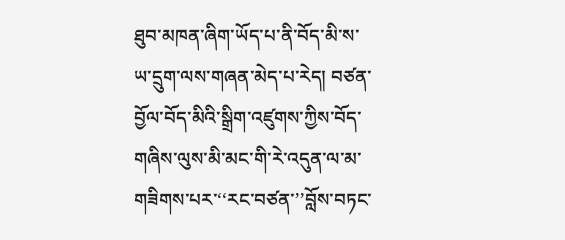ཐུབ་མཁན་ཞིག་ཡོད་པ་ནི་བོད་མི་ས་ཡ་དྲུག་ལས་གཞན་མེད་པ་རེད། བཙན་བྱོལ་བོད་མིའི་སྒྲིག་འཛུགས་ཀྱིས་བོད་གཞིས་ལུས་མི་མང་གི་རེ་འདུན་ལ་མ་གཟིགས་པར་‘‘རང་བཙན་’’བློས་བཏང་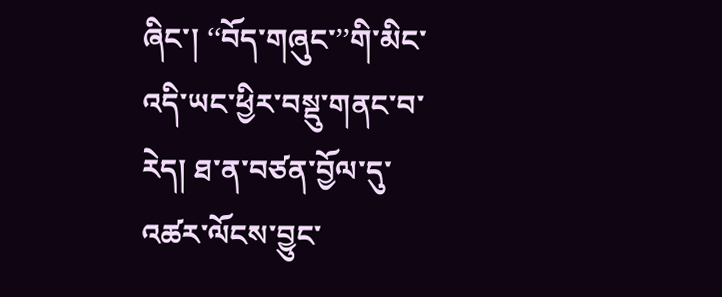ཞིང་། ‘‘བོད་གཞུང་’’གི་མིང་འདི་ཡང་ཕྱིར་བསྡུ་གནང་བ་རེད། ཐ་ན་བཙན་བྱོལ་དུ་འཚར་ལོངས་བྱུང་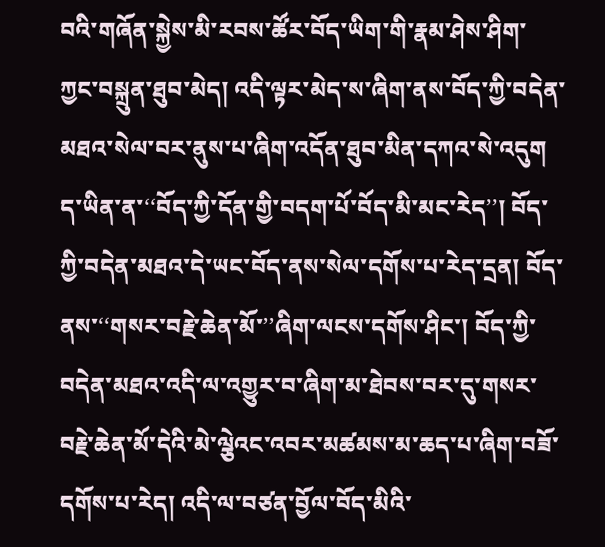བའི་གཞོན་སྐྱེས་མི་རབས་ཚོར་བོད་ཡིག་གི་རྣམ་ཤེས་ཤིག་ཀྱང་བསྐྲུན་ཐུབ་མེད། འདི་ལྟར་མེད་ས་ཞིག་ནས་བོད་ཀྱི་བདེན་མཐའ་སེལ་བར་ནུས་པ་ཞིག་འདོན་ཐུབ་མིན་དཀའ་སེ་འདུག
ད་ཡིན་ན་‘‘བོད་ཀྱི་དོན་གྱི་བདག་པོ་བོད་མི་མང་རེད’’། བོད་ཀྱི་བདེན་མཐའ་དེ་ཡང་བོད་ནས་སེལ་དགོས་པ་རེད་དྲན། བོད་ནས་‘‘གསར་བརྗེ་ཆེན་མོ་’’ཞིག་ལངས་དགོས་ཤིང་། བོད་ཀྱི་བདེན་མཐའ་འདི་ལ་འགྱུར་བ་ཞིག་མ་ཐེབས་བར་དུ་གསར་བརྗེ་ཆེན་མོ་དེའི་མེ་ལྕེའང་འབར་མཚམས་མ་ཆད་པ་ཞིག་བཟོ་དགོས་པ་རེད། འདི་ལ་བཙན་བྱོལ་བོད་མིའི་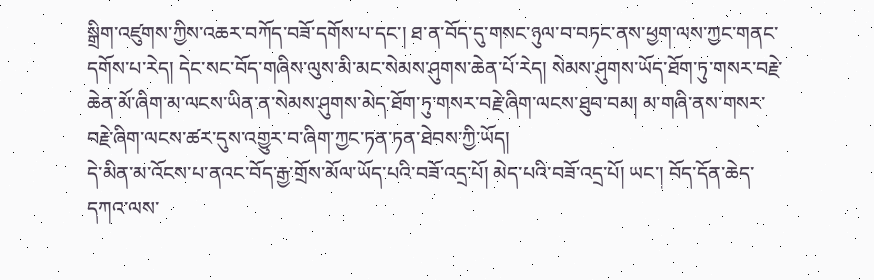སྒྲིག་འཛུགས་ཀྱིས་འཆར་བཀོད་བཟོ་དགོས་པ་དང་། ཐ་ན་བོད་དུ་གསང་ཉུལ་བ་བཏང་ནས་ཕྱག་ལས་ཀྱང་གནང་དགོས་པ་རེད། དེང་སང་བོད་གཞིས་ལུས་མི་མང་སེམས་ཤུགས་ཆེན་པོ་རེད། སེམས་ཤུགས་ཡོད་ཐོག་ཏུ་གསར་བརྗེ་ཆེན་མོ་ཞིག་མ་ལངས་ཡིན་ན་སེམས་ཤུགས་མེད་ཐོག་ཏུ་གསར་བརྗེ་ཞིག་ལངས་ཐུབ་བམ། མ་གཞི་ནས་གསར་བརྗེ་ཞིག་ལངས་ཚར་དུས་འགྱུར་བ་ཞིག་ཀྱང་ཏན་ཏན་ཐེབས་ཀྱི་ཡོད།
དེ་མིན་མ་འོངས་པ་ནའང་བོད་རྒྱ་གྲོས་མོལ་ཡོད་པའི་བཟོ་འདྲ་པོ། མེད་པའི་བཟོ་འདྲ་པོ། ཡང་། བོད་དོན་ཆེད་དཀའ་ལས་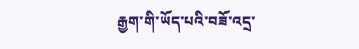རྒྱག་གི་ཡོད་པའི་བཟོ་འདྲ་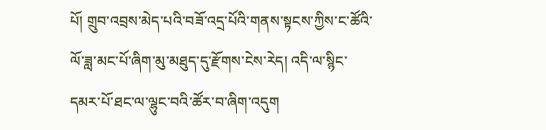པོ། གྲུབ་འབྲས་མེད་པའི་བཟོ་འདྲ་པོའི་གནས་སྟངས་ཀྱིས་ང་ཚོའི་ལོ་ཟླ་མང་པོ་ཞིག་མུ་མཐུད་དུ་རྫོགས་ངེས་རེད། འདི་ལ་སྙིང་དམར་པོ་ཐང་ལ་ལྷུང་བའི་ཚོར་བ་ཞིག་འདུག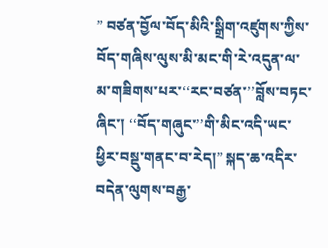” བཙན་བྱོལ་བོད་མིའི་སྒྲིག་འཛུགས་ཀྱིས་བོད་གཞིས་ལུས་མི་མང་གི་རེ་འདུན་ལ་མ་གཟིགས་པར་‘‘རང་བཙན་’’བློས་བཏང་ཞིང་། ‘‘བོད་གཞུང་’’གི་མིང་འདི་ཡང་ཕྱིར་བསྡུ་གནང་བ་རེད།” སྐད་ཆ་འདིར་བདེན་ལུགས་བརྒྱ་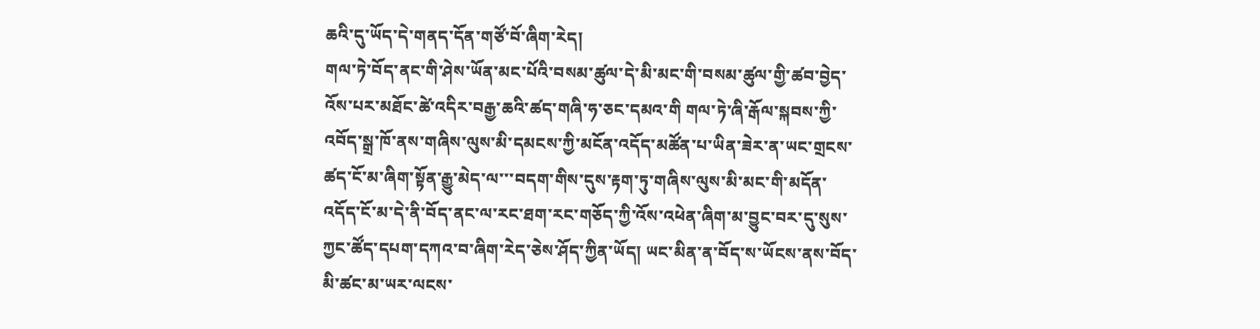ཆའི་དུ་ཡོད་དེ་གནད་དོན་གཙོ་བོ་ཞིག་རེད།
གལ་ཏེ་བོད་ནང་གི་ཤེས་ཡོན་མང་པོའི་བསམ་ཚུལ་དེ་མི་མང་གི་བསམ་ཚུལ་གྱི་ཚབ་བྱེད་འོས་པར་མཐོང་ཚེ་འདིར་བརྒྱ་ཆའི་ཚད་གཞི་ཧ་ཅང་དམའ་གི གལ་ཏེ་ཞི་རྒོལ་སྐབས་ཀྱི་འབོད་སྒྲ་ཁོ་ནས་གཞིས་ལུས་མི་དམངས་ཀྱི་མངོན་འདོད་མཚོན་པ་ཡིན་ཟེར་ན་ཡང་གྲངས་ཚད་ངོ་མ་ཞིག་སྟོན་རྒྱུ་མེད་ལ་་་བདག་གིས་དུས་རྟག་ཏུ་གཞིས་ལུས་མི་མང་གི་མདོན་འདོད་ངོ་མ་དེ་ནི་བོད་ནང་ལ་རང་ཐག་རང་གཅོད་ཀྱི་འོས་འཕེན་ཞིག་མ་བྱུང་བར་དུ་སུས་ཀྱང་ཚོད་དཔག་དཀའ་བ་ཞིག་རེད་ཅེས་ཤོད་ཀྱིན་ཡོད། ཡང་མིན་ན་བོད་ས་ཡོངས་ནས་བོད་མི་ཚང་མ་ཡར་ལངས་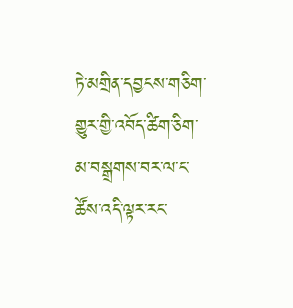ཏེ་མགྲིན་དབྱངས་གཅིག་གྱུར་གྱི་འབོད་ཚིག་ཅིག་མ་བསྒྲགས་བར་ལ་ང་ཚོས་འདི་ལྟར་རང་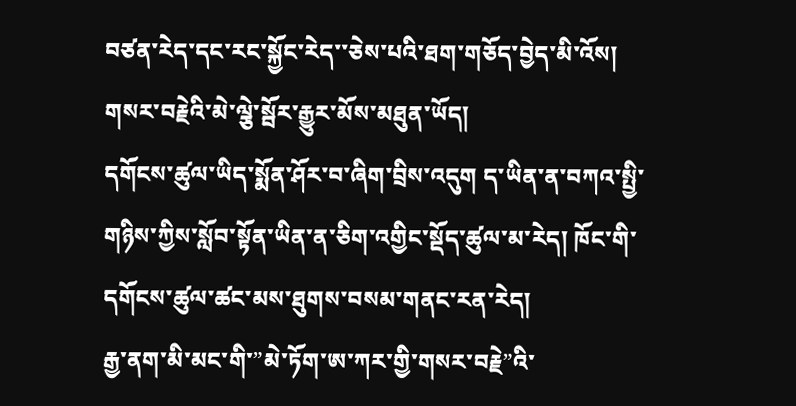བཙན་རེད་དང་རང་སྐྱོང་རེད་་ཅེས་པའི་ཐག་གཅོད་བྱེད་མི་འོས།
གསར་བརྗེའི་མེ་ལྕེ་སྦོར་རྒྱུར་མོས་མཐུན་ཡོད།
དགོངས་ཚུལ་ཡིད་སྨོན་ཤོར་བ་ཞིག་བྲིས་འདུག ད་ཡིན་ན་བཀའ་སྤྱི་གཉིས་ཀྱིས་སློབ་སྟོན་ཡིན་ན་ཅིག་འགྱིང་སྡོད་ཚུལ་མ་རེད། ཁོང་གི་དགོངས་ཚུལ་ཚང་མས་ཐུགས་བསམ་གནང་རན་རེད།
རྒྱ་ནག་མི་མང་གི་”མེ་ཏོག་ཨ་ཀར་གྱི་གསར་བརྗེ”འི་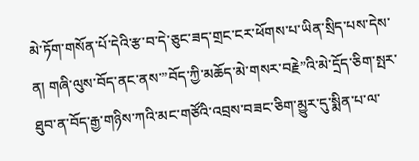མེ་ཏོག་གསོན་པོ་དེའི་རྩ་བ་དེ་ཅུང་ཟད་གྲང་ངར་ཕོགས་པ་ཡིན་སྲིད་པས་དེས་ན། གཞི་ལུས་བོད་ནང་ནས་”བོད་ཀྱི་མཆོད་མེ་གསར་བརྗེ”འི་མེ་དྲོད་ཅིག་སྤར་ཐུབ་ན་བོད་རྒྱ་གཉིས་ཀའི་མང་གཙོའི་འབྲས་བཟང་ཅིག་མྱུར་དུ་སྨིན་པ་ལ་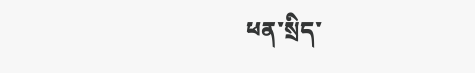ཕན་སྲིད་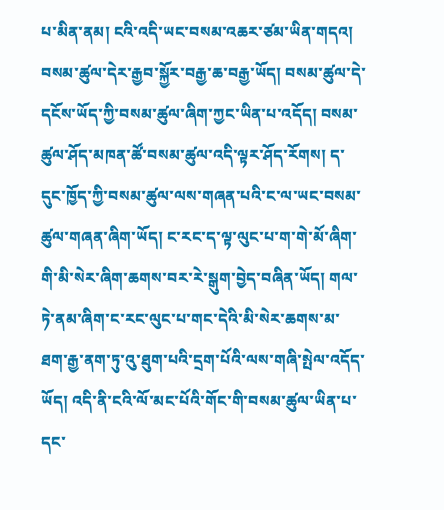པ་མིན་ནམ། ངའི་འདི་ཡང་བསམ་འཆར་ཙམ་ཡིན་གདའ།
བསམ་ཚུལ་དེར་རྒྱབ་སྐྱོར་བརྒྱ་ཆ་བརྒྱ་ཡོད། བསམ་ཚུལ་དེ་དངོས་ཡོད་ཀྱི་བསམ་ཚུལ་ཞིག་ཀྱང་ཡིན་པ་འདོད། བསམ་ཚུལ་ཤོད་མཁན་ཚོ་བསམ་ཚུལ་འདི་ལྟར་ཤོད་རོགས། ད་དུང་ཁྱོད་ཀྱི་བསམ་ཚུལ་ལས་གཞན་པའི་ང་ལ་ཡང་བསམ་ཚུལ་གཞན་ཞིག་ཡོད། ང་རང་ད་ལྟ་ལུང་པ་ག་གེ་མོ་ཞིག་གི་མི་སེར་ཞིག་ཆགས་བར་རེ་སྒུག་བྱེད་བཞིན་ཡོད། གལ་ཏེ་ནམ་ཞིག་ང་རང་ལུང་པ་གང་དེའི་མི་སེར་ཆགས་མ་ཐག་རྒྱ་ནག་ཏུ་འུ་ཐུག་པའི་དྲག་པོའི་ལས་གཞི་སྤེལ་འདོད་ཡོད། འདི་ནི་ངའི་ལོ་མང་པོའི་གོང་གི་བསམ་ཚུལ་ཡིན་པ་དང་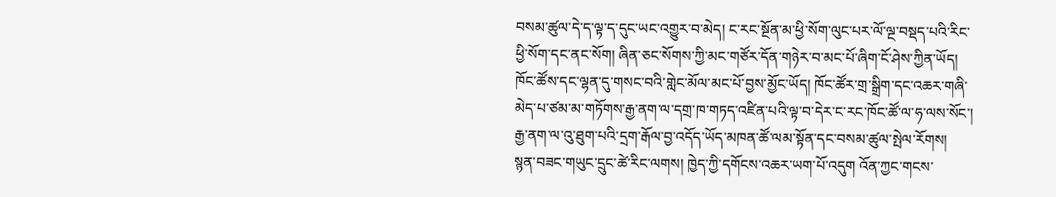བསམ་ཚུལ་དེ་ད་ལྟ་ད་དུང་ཡང་འགྱུར་བ་མེད། ང་རང་སྔོན་མ་ཕྱི་སོག་ལུང་པར་ལོ་ལྔ་བསྡད་པའི་རིང་ཕྱི་སོག་དང་ནང་སོག། ཞིན་ཅང་སོགས་ཀྱི་མང་གཙོར་དོན་གཉེར་བ་མང་པོ་ཞིག་ངོ་ཤེས་ཀྱིན་ཡོད། ཁོང་ཚོས་དང་ལྷན་དུ་གསང་བའི་གླེང་མོལ་མང་པོ་བྱས་མྱོང་ཡོད། ཁོང་ཚོར་གྲ་སྒྲིག་དང་འཆར་གཞི་མེད་པ་ཙམ་མ་གཏོགས་རྒྱ་ནག་ལ་དགྲ་ཁ་གཏད་འཛིན་པའི་ལྟ་བ་དེར་ང་རང་ཁོང་ཚོ་ལ་ཧ་ལས་སོང་། རྒྱ་ནག་ལ་འུ་ཐུག་པའི་དྲག་རྒོལ་བྱ་འདོད་ཡོད་མཁན་ཚོ་ལམ་སྟོན་དང་བསམ་ཚུལ་སྤེལ་རོགས།
སྙན་བཟང་གཡུང་དྲུང་ཚེ་རིང་ལགས། ཁྱེད་ཀྱི་དགོངས་འཆར་ཡག་པོ་འདུག འོན་ཀྱང་གངས་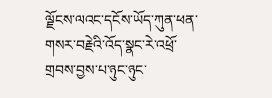ལྗོངས་ལའང་དངོས་ཡོད་ཀུན་ཕན་གསར་བརྗེའི་འོད་སྣང་རེ་འཕྲོ་གྲབས་བྱས་པ་ཉུང་ཉུང་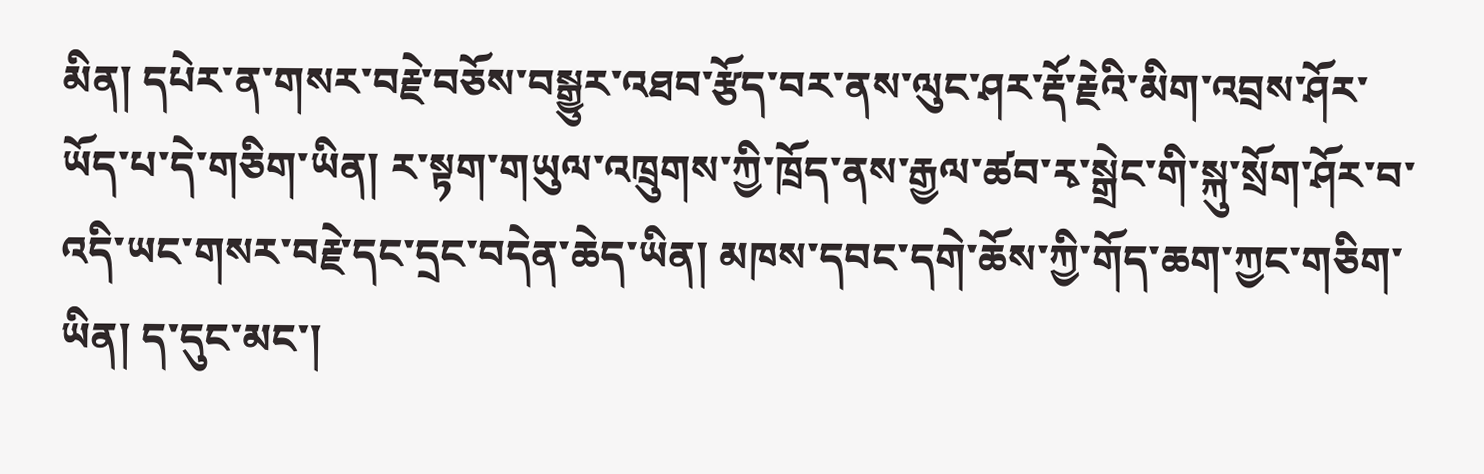མིན། དཔེར་ན་གསར་བརྗེ་བཅོས་བསྒྱུར་འཐབ་རྩོད་བར་ནས་ལུང་ཤར་རྡོ་རྗེའི་མིག་འབྲས་ཤོར་ཡོད་པ་དེ་གཅིག་ཡིན། ར་སྟག་གཡུལ་འཁྲུགས་ཀྱི་ཁྲོད་ནས་རྒྱལ་ཚབ་རྭ་སྒྲེང་གི་སྐུ་སྲོག་ཤོར་བ་འདི་ཡང་གསར་བརྗེ་དང་དྲང་བདེན་ཆེད་ཡིན། མཁས་དབང་དགེ་ཆོས་ཀྱི་གོད་ཆག་ཀྱང་གཅིག་ཡིན། ད་དུང་མང་།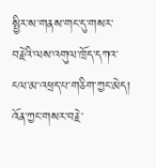སྤྱིར་ས་གནས་གང་དུ་གསར་བརྗེའི་ལས་འགུལ་ཁྲོད་དཀའ་ངལ་མ་འཕྲད་པ་གཅིག་ཀྱང་མེད། འོན་ཀྱང་གསར་བརྗེ་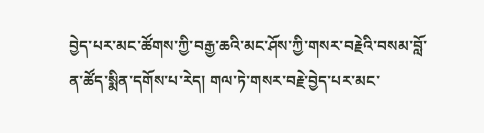བྱེད་པར་མང་ཚོགས་ཀྱི་བརྒྱ་ཆའི་མང་ཤོས་ཀྱི་གསར་བརྗེའི་བསམ་བློ་ན་ཚོད་སྨིན་དགོས་པ་རེད། གལ་ཏེ་གསར་བརྗེ་བྱེད་པར་མང་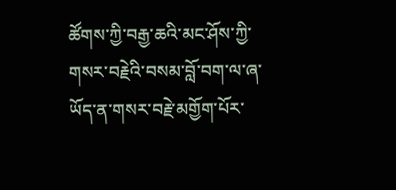ཚོགས་ཀྱི་བརྒྱ་ཆའི་མང་ཤོས་ཀྱི་གསར་བརྗེའི་བསམ་བློ་བག་ལ་ཞ་ཡོད་ན་གསར་བརྗེ་མགྱོག་པོར་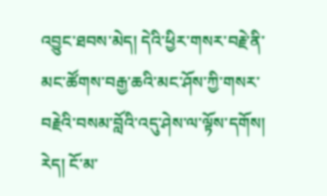འབྱུང་ཐབས་མེད། དེའི་ཕྱིར་གསར་བརྗེ་ནི་མང་ཚོགས་བརྒྱ་ཆའི་མང་ཤོས་ཀྱི་གསར་བརྗེའི་བསམ་བློའི་འདུ་ཤེས་ལ་ལྟོས་དགོས།
རེད། ངོ་མ་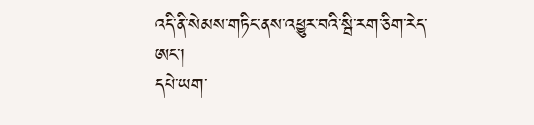འདི་ནི་སེམས་གཏིང་ནས་འཕྱུར་བའི་སྦི་རག་ཅིག་རེད་ཨང་།
དཔེ་ཡག་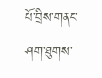པོ་བྲིས་གནང་ཤག་ཐུགས་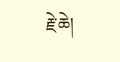རྗེ་ཆེ།